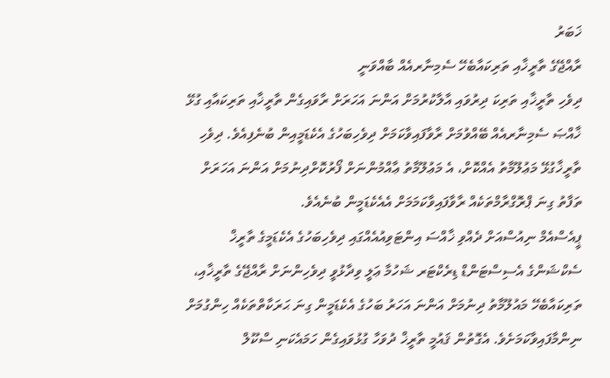ޚަބަރު
ރާއްޖޭގެ ތާރީޚާއި ތަރިކައާބެހޭ ސެމިނާރއެއް ބާއްވަނީ
ދިވެހި ތާރީޚާއި ތަރިކަ ދިރުވައި އާލާކުރުމަށް އަންނަ އަހަރަށް ރާވައިގެން ތާރީޚާއި ތަރިކައާއި ގުޅޭ ޚާއްޞަ ސެމިނާރއެއް ބޭއްވުމަށް ރާވާފައިވާކަމަށް ދިވެހިބަހުގެ އެކެޑަމީއިން ބުނެފިއެވެ. ދިވެހި ތާރީޚާގުޅޭ މަޢުލޫމާތު އެއްކޮށް، އެ މަޢުލޫމާތު ޢާއްމުންނަށް ފޯރުކޮށްދިނުމަށް އަންނަ އަހަރަށް ތަފާތު ގިނަ ޕްރޮގްރާމްތަކެއް ރާވާފައިވާކަމަމަށް އެއެކެޑަމީން ބުނެއެވެ.
ޕީއެސްއެމް ނިއުސްއަށް ދެއްވި ޚާއްސަ އިންޓަވިއުއެއްގައި ދިވެހިބަހުގެ އެކެޑަމީގެ ތާރީޚް ސެކްޝަންގެ އެސިސްޓަންޑް ޑިރެކްޓަރ ޝަހުމާ ޢަލީ ވިދާޅުވީ ދިވެހިންނަށް ރާއްޖޭގެ ތާރީޚާއި، ތަރިކައާބެހޭ މައުލޫމާތު ދިނުމަށް އަންނަ އަހަރު ބަހުގެ އެކެޑަމީން ގިނަ ޙަރަކާތްތަކެއް ހިންގުމަށް ނިންމާފައިވާކަމަށެވެ. އެގޮތުން ޤައުމީ ތާރީޚް ދުވަހާ ގުޅުވައިގެން ހަމައެކަނި ސްކޫލް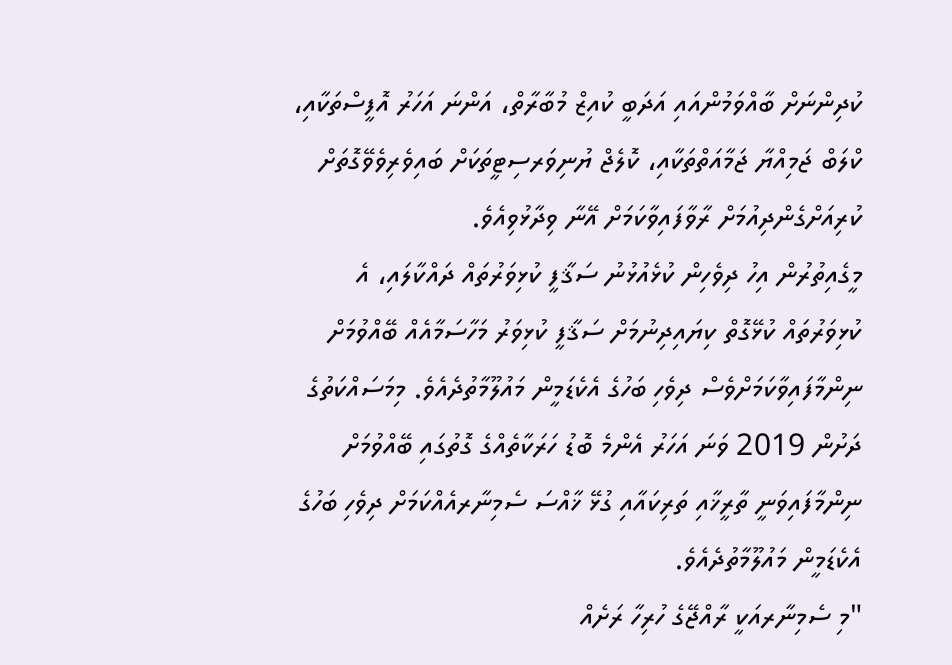ކުދިންނަށް ބާއްވަމުންއައި އަދަބީ ކުއިޒް މުބާރާތް، އަންނަ އަހަރު އޮފީސްތަކާއި، ކްލަބް ޖަމިއްޔާ ޖަމާއަތްތަކާއި، ކޮލެޖް ޔުނިވަރސިޓީތަކަށް ބައިވެރިވެވޭގޮތަށް ކުރިއަށްގެންދިއުމަށް ރާވާފައިވާކަމަށް އޭނާ ވިދާޅުވިއެވެ.
މީގެއިތުރުން އިހު ދިވެހިން ކުޅެއުޅުނު ސަޤާފީ ކުޅިވަރުތައް ދައްކާލައި، އެ ކުޅިވަރުތައް ކުޅޭގޮތް ކިޔައިދިނުމަށް ސަޤާފީ ކުޅިވަރު މަހާސަމާއެއް ބޭއްވުމަށް ނިންމާފައިވާކަމަށްވެސް ދިވެހި ބަހުގެ އެކެޑަމީން މައުލޫމާތުދެއެވެ. މިމަސައްކަތުގެ ދަށުން 2019 ވަނަ އަހަރު އެންމެ ބޮޑު ހަރަކާތެއްގެ ގޮތުގައި ބޭއްވުމަށް ނިންމާފައިވަނީ ތާރީޚާއި ތަރިކައާއި ގުޅޭ ޚާއްސަ ސެމިނާރއެއްކަމަށް ދިވެހި ބަހުގެ އެކެޑަމީން މައުލޫމާތުދެއެވެ.
"މި ސެމިނާރއަކީ ރާއްޖޭގެ ހުރިހާ ރަށެއް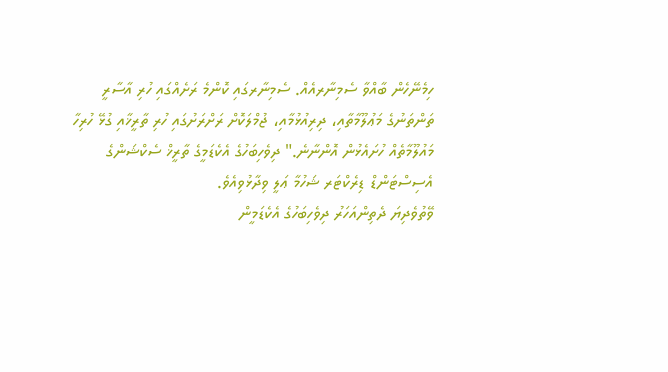ހިމެނޭހެން ބާއްވާ ސެމިނާރއެއް. ސެމިނާރގައި ކޮންމެ ރަށެއްގައި ހުރި އާސާރީ ތަންތަނުގެ މަޢުލޫމާތާއި، ދިރިއުޅުމާއި، ޖުމްލަކޮށް ރަށްރަށުގައި ހުރި ތާރީޚާއި ގުޅޭ ހުރިހާ މައުލޫމާތެއް ހުށައެޅުން އޮންނާނެ." ދިވެހިބަހުގެ އެކެޑަމީގެ ތާރީޚް ސެކްޝަންގެ އެސިސްޓަންޑް ޑިރެކްޓަރ ޝަހުމާ ޢަލީ ވިދާޅުވިއެވެ.
ވޭތުވެދިޔަ ދެތިންއަހަރު ދިވެހިބަހުގެ އެކެޑަމީން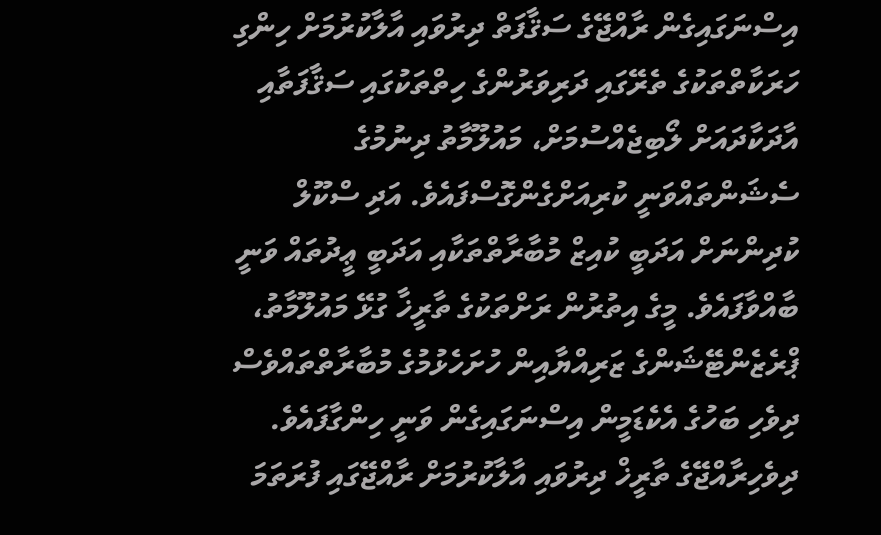އިސްނަގައިގެން ރާއްޖޭގެ ސަޤާފަތް ދިރުވައި އާލާކުރުމަށް ހިންގި ހަރަކާތްތަކުގެ ތެރޭގައި ދަރިވަރުންގެ ހިތްތަކުގައި ސަޤާފަތާއި އާދަކާދައަށް ލޯބިޖެއްސުމަށް، މައުލޫމާތު ދިނުމުގެ ސެޝަންތައްވަނީ ކުރިއަށްގެންގޮސްފައެވެ. އަދި ސްކޫލް ކުދިންނަށް އަދަބީ ކުއިޒް މުބާރާތްތަކާއި އަދަބީ ޢީދުތައް ވަނީ ބާއްވާފައެވެ. މީގެ އިތުރުން ރަށްތަކުގެ ތާރީޚާ ގުޅޭ މައުލޫމާތު، ޕްރެޒެންޓޭޝަންގެ ޒަރިއްޔާއިން ހުށަހެޅުމުގެ މުބާރާތްތައްވެސް ދިވެހި ބަހުގެ އެކެޑަމީން އިސްނަގައިގެން ވަނީ ހިންގާފައެވެ.
ދިވެހިރާއްޖޭގެ ތާރީޚް ދިރުވައި އާލާކުރުމަށް ރާއްޖޭގައި ފުރަތަމަ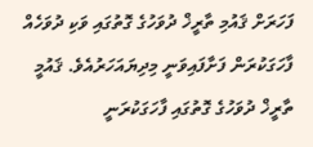ފަހަރަށް ޤައުމި ތާރީޚް ދުވަހުގެ ގޮތުގައި ވަކި ދުވަހެއް ފާހަގަކުރަން ފަށާފައިވަނީ މިދިޔައަހަރުއެވެ. ޤައުމީ ތާރީޚް ދުވަހުގެ ގޮތުގައި ފާހަގަކުރަނީ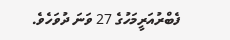ފެބްރުއަރީމަހުގެ 27 ވަނަ ދުވަހެވެ.